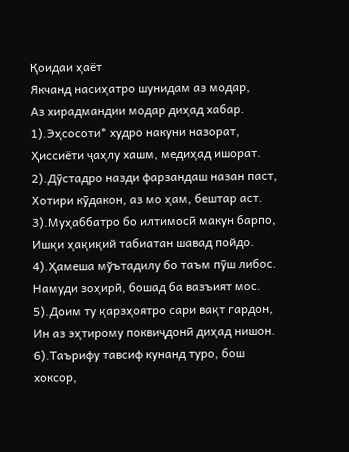Қоидаи ҳаёт
Якчанд насиҳатро шунидам аз модар,
Аз хирадмандии модар диҳад хабар.
1).Эҳсосоти* худро накуни назорат,
Ҳиссиёти ҷаҳлу хашм, медиҳад ишорат.
2).Дӯстадро назди фарзандаш назан паст,
Хотири кӯдакон, аз мо ҳам, бештар аст.
3).Муҳаббатро бо илтимосӣ макун барпо,
Ишқи ҳақиқий табиатан шавад пойдо.
4).Ҳамеша мўътадилу бо таъм пӯш либос.
Намуди зоҳирӣ, бошад ба вазъият мос.
5).Доим ту қарзҳоятро сари вақт гардон,
Ин аз эҳтирому поквиҷдонӣ диҳад нишон.
6).Таърифу тавсиф кунанд туро, бош хоксор,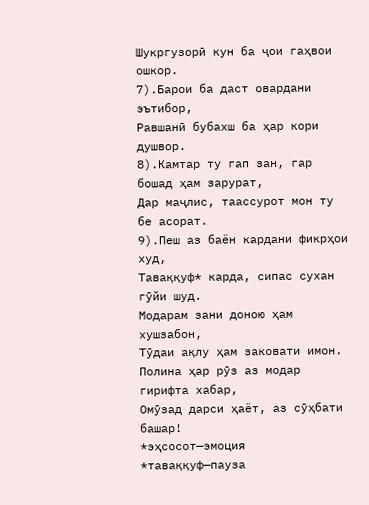Шукргузорӣ кун ба ҷои гаҳвои ошкор.
7).Барои ба даст овардани эътибор,
Равшанӣ бубахш ба ҳар кори душвор.
8).Камтар ту гап зан, гар бошад ҳам зарурат,
Дар маҷлис, таассурот мон ту бе асорат.
9).Пеш аз баён кардани фикрҳои худ,
Таваққуф* карда, сипас сухан гӯйи шуд.
Модарам зани доною ҳам хушзабон,
Тӯдаи ақлу ҳам заковати имон.
Полина ҳар рӯз аз модар гирифта хабар,
Омӯзад дарси ҳаёт, аз сӯҳбати башар!
*эҳсосот—эмоция
*таваққуф—пауза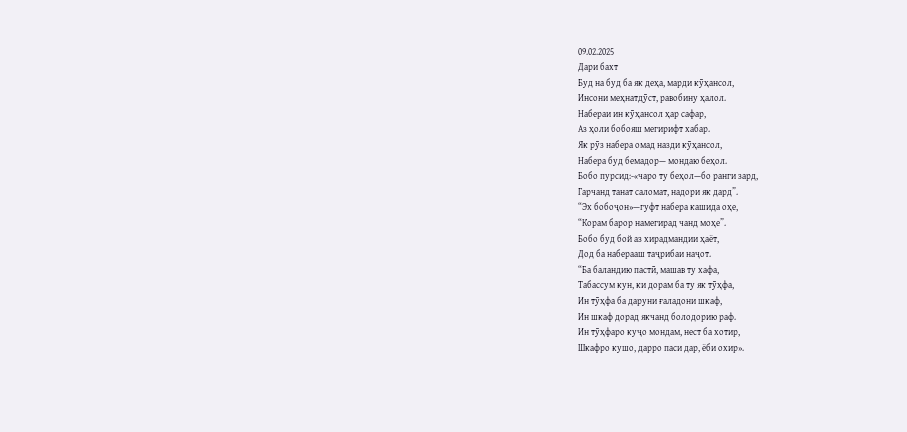09.02.2025
Дари бахт
Буд на буд ба як деҳа, марди кӯҳансол,
Инсони меҳнатдӯст, равобину ҳалол.
Набераи ин кӯҳансол ҳар сафар,
Аз ҳоли бобояш мегирифт хабар.
Як рӯз набера омад назди кӯҳансол,
Набера буд бемадор— мондаю беҳол.
Бобо пурсид:-«чаро ту беҳол—бо ранги зард,
Гарчанд танат саломат, надори як дард”.
“Эх бобоҷон»—гуфт набера кашида оҳе,
“Корам барор намегирад чанд моҳе”.
Бобо буд бой аз хирадмандии ҳаёт,
Дод ба наберааш таҷрибаи наҷот.
“Ба баландию пастӣ, машав ту хафа,
Табассум кун, ки дорам ба ту як тӯҳфа,
Ин тӯҳфа ба даруни ғаладони шкаф,
Ин шкаф дорад якчанд болодорию раф.
Ин тӯҳфаро куҷо мондам, нест ба хотир,
Шкафро кушо, дарро паси дар, ёби охир».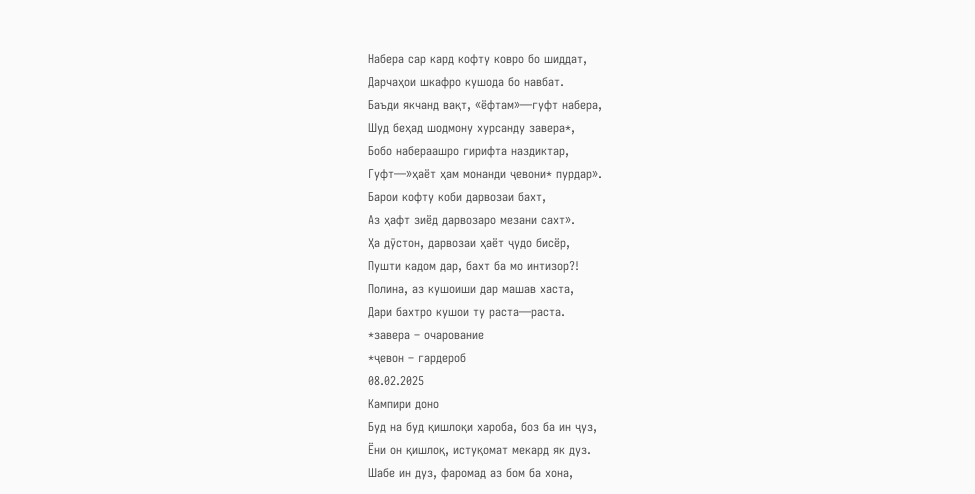Набера сар кард кофту ковро бо шиддат,
Дарчаҳои шкафро кушода бо навбат.
Баъди якчанд вақт, «ёфтам»—гуфт набера,
Шуд беҳад шодмону хурсанду завера*,
Бобо набераашро гирифта наздиктар,
Гуфт—»ҳаёт ҳам монанди ҷевони* пурдар».
Барои кофту коби дарвозаи бахт,
Аз ҳафт зиёд дарвозаро мезани сахт».
Ҳа дӯстон, дарвозаи ҳаёт ҷудо бисёр,
Пушти кадом дар, бахт ба мо интизор?!
Полина, аз кушоиши дар машав хаста,
Дари бахтро кушои ту раста—раста.
*завера – очарование
*ҷевон – гардероб
08.02.2025
Кампири доно
Буд на буд қишлоқи хароба, боз ба ин ҷуз,
Ëни он қишлоқ, истуқомат мекард як дуз.
Шабе ин дуз, фаромад аз бом ба хона,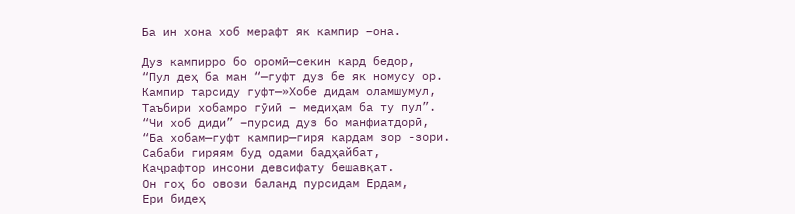Ба ин хона хоб мерафт як кампир –она.

Дуз кампирро бо оромӣ—секин кард бедор,
“Пул деҳ ба ман “—гуфт дуз бе як номусу ор.
Кампир тарсиду гуфт—»Хобе дидам оламшумул,
Таъбири хобамро гӯиӣ – медиҳам ба ту пул”.
“Чи хоб диди” –пурсид дуз бо манфиатдорӣ,
“Ба хобам—гуфт кампир—гиря кардам зор -зори.
Сабаби гиряям буд одами бадҳайбат,
Каҷрафтор инсони девсифату бешавқат.
Он гоҳ бо овози баланд пурсидам Ердам,
Ери бидеҳ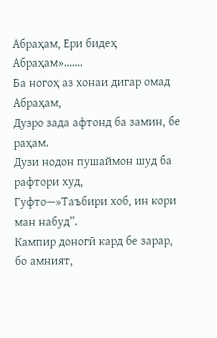Абраҳам, Ери бидеҳ Абраҳам»…….
Ба ногоҳ аз хонаи дигар омад Абраҳам,
Дузро зада афтонд ба замин, бе раҳам.
Дузи нодон пушаймон шуд ба рафтори худ,
Гуфто—»Таъбири хоб, ин кори ман набуд”.
Кампир доногӣ кард бе зарар, бо амният,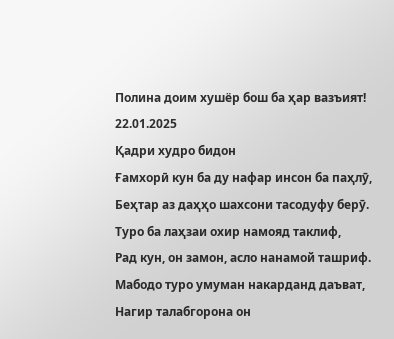Полина доим хушёр бош ба ҳар вазъият!
22.01.2025
Қадри худро бидон
Ғамхорӣ кун ба ду нафар инсон ба паҳлӯ,
Беҳтар аз даҳҳо шахсони тасодуфу берӯ.
Туро ба лаҳзаи охир намояд таклиф,
Рад кун, он замон, асло нанамой ташриф.
Мабодо туро умуман накарданд даъват,
Нагир талабгорона он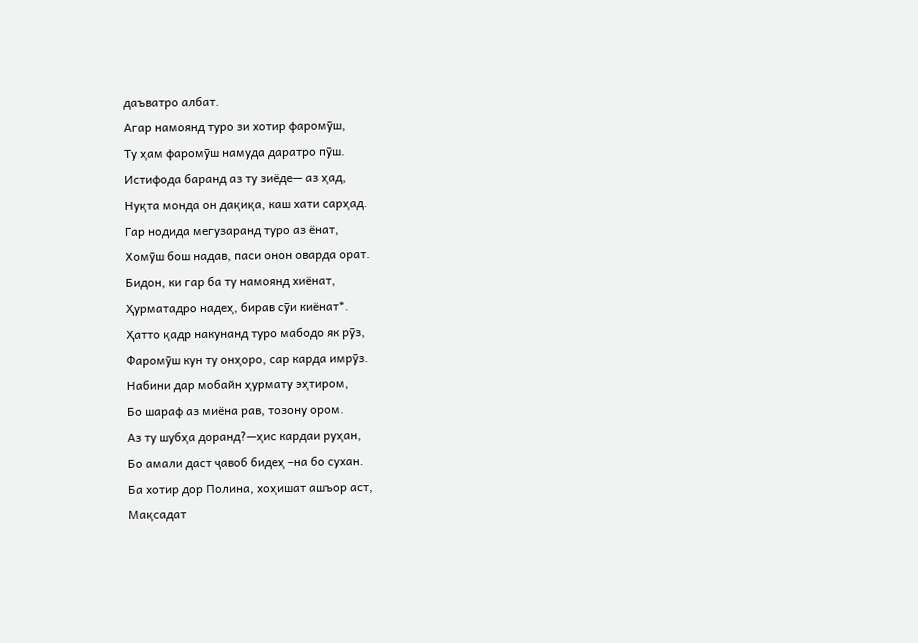даъватро албат.
Агар намоянд туро зи хотир фаромӯш,
Ту ҳам фаромӯш намуда даратро пӯш.
Истифода баранд аз ту зиёде— аз ҳад,
Нуқта монда он дақиқа, каш хати сарҳад.
Гар нодида мегузаранд туро аз ёнат,
Хомӯш бош надав, паси онон оварда орат.
Бидон, ки гар ба ту намоянд хиёнат,
Ҳурматадро надеҳ, бирав сӯи киёнат*.
Ҳатто қадр накунанд туро мабодо як рӯз,
Фаромӯш кун ту онҳоро, сар карда имрӯз.
Набини дар мобайн ҳурмату эҳтиром,
Бо шараф аз миёна рав, тозону ором.
Аз ту шубҳа доранд?—ҳис кардаи руҳан,
Бо амали даст ҷавоб бидеҳ –на бо сухан.
Ба хотир дор Полина, хоҳишат ашъор аст,
Мақсадат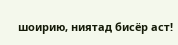шоирию, ниятад бисёр аст!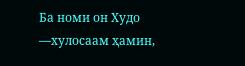Ба номи он Худо —хулосаам ҳамин,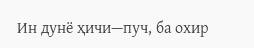Ин дунё ҳичи—пуч, ба охир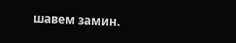шавем замин.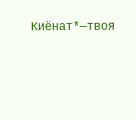Киёнат*—твоя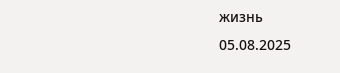жизнь
05.08.2025